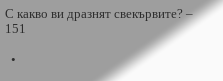С какво ви дразнят свекървите? – 151

  •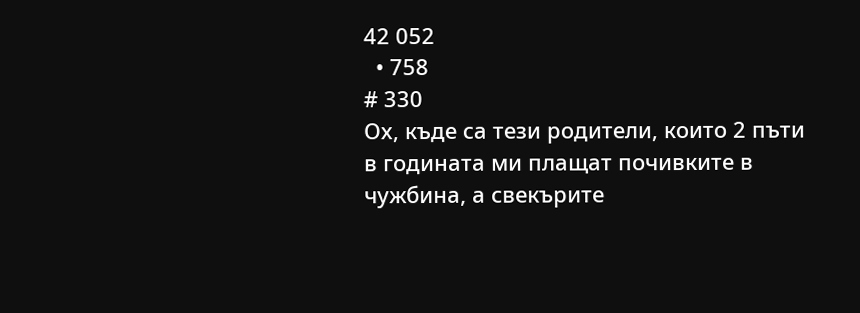42 052
  • 758
# 330
Ох, къде са тези родители, които 2 пъти в годината ми плащат почивките в чужбина, а свекърите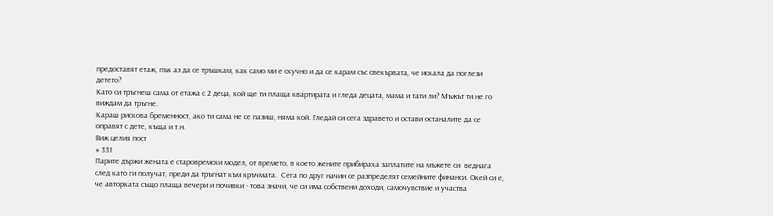предоставят етаж, пък аз да се тръшкам, как само ми е скучно и да се карам със свекървата, че искала да поглези детето?
Като си тръгнеш сама от етажа с 2 деца, кой ще ти плаща квартирата и гледа децата, мама и тати ли? Мъжът ти не го виждам да тръгне.
Караш рискова бременност, ако ти сама не се пазиш, няма кой. Гледай си сега здравето и остави останалите да се оправят с дете, къща и т.н.
Виж целия пост
# 331
Парите държи жената е старовремски модел, от времето, в което жените прибираха заплатите на мъжете си  веднага след като ги получат, преди да тръгнат към кръчмата.  Сега по друг начин се разпределят семейните финанси. Окей си е, че авторката също плаща вечери и почивки - това значи, че си има собствени доходи, самочувствие и участва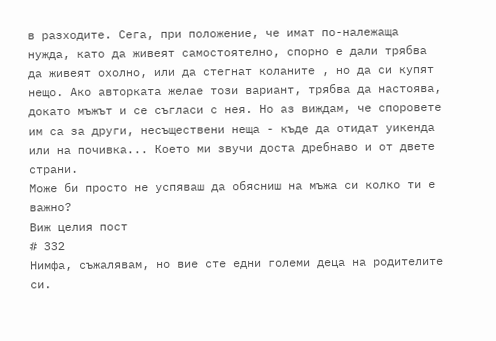в разходите. Сега, при положение, че имат по-належаща нужда, като да живеят самостоятелно, спорно е дали трябва да живеят охолно, или да стегнат коланите , но да си купят нещо. Ако авторката желае този вариант, трябва да настоява, докато мъжът и се съгласи с нея. Но аз виждам, че споровете им са за други, несъществени неща - къде да отидат уикенда или на почивка... Което ми звучи доста дребнаво и от двете страни.
Може би просто не успяваш да обясниш на мъжа си колко ти е важно?
Виж целия пост
# 332
Нимфа, съжалявам, но вие сте едни големи деца на родителите си.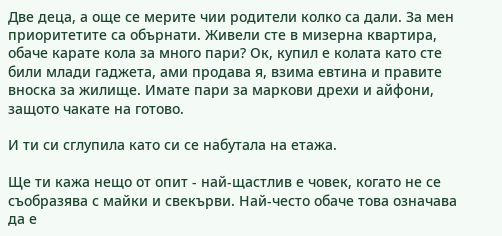Две деца, а още се мерите чии родители колко са дали. За мен приоритетите са обърнати. Живели сте в мизерна квартира, обаче карате кола за много пари? Ок, купил е колата като сте били млади гаджета, ами продава я, взима евтина и правите вноска за жилище. Имате пари за маркови дрехи и айфони, защото чакате на готово.

И ти си сглупила като си се набутала на етажа.

Ще ти кажа нещо от опит - най-щастлив е човек, когато не се съобразява с майки и свекърви. Най-често обаче това означава да е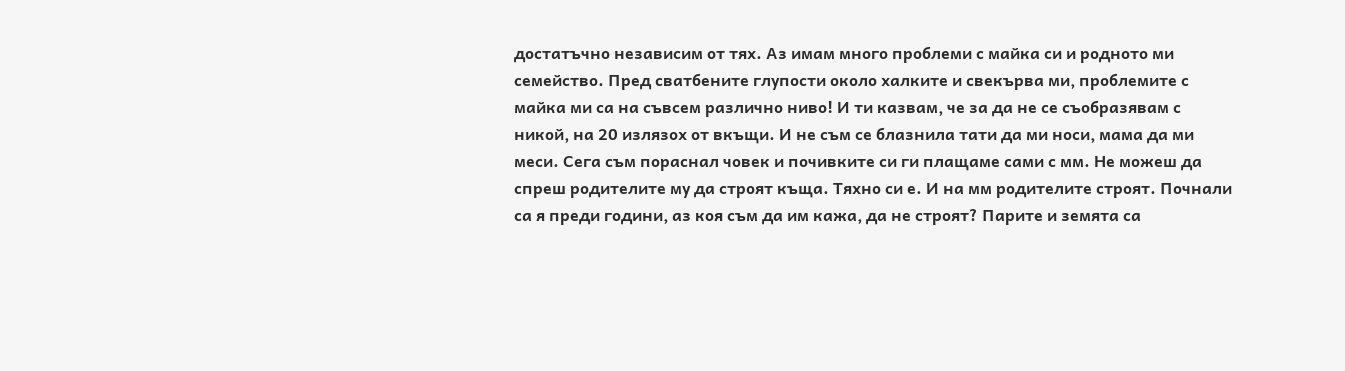достатъчно независим от тях. Аз имам много проблеми с майка си и родното ми семейство. Пред сватбените глупости около халките и свекърва ми, проблемите с майка ми са на съвсем различно ниво! И ти казвам, че за да не се съобразявам с никой, на 20 излязох от вкъщи. И не съм се блазнила тати да ми носи, мама да ми меси. Сега съм пораснал човек и почивките си ги плащаме сами с мм. Не можеш да спреш родителите му да строят къща. Тяхно си е. И на мм родителите строят. Почнали са я преди години, аз коя съм да им кажа, да не строят? Парите и земята са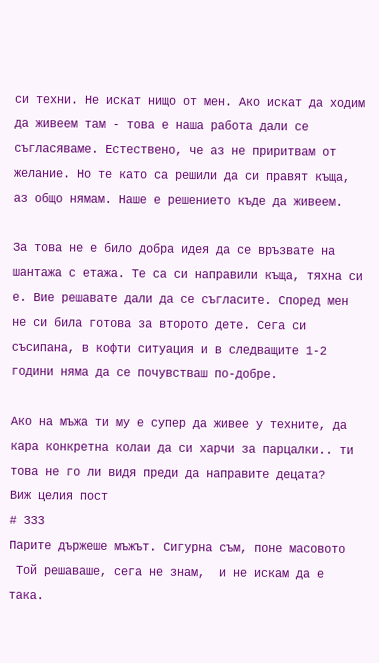си техни. Не искат нищо от мен. Ако искат да ходим да живеем там - това е наша работа дали се съгласяваме. Естествено, че аз не приритвам от желание. Но те като са решили да си правят къща, аз общо нямам. Наше е решението къде да живеем.

За това не е било добра идея да се връзвате на шантажа с етажа. Те са си направили къща, тяхна си е. Вие решавате дали да се съгласите. Според мен не си била готова за второто дете. Сега си съсипана, в кофти ситуация и в следващите 1-2 години няма да се почувстваш по-добре.

Ако на мъжа ти му е супер да живее у техните, да кара конкретна колаи да си харчи за парцалки.. ти това не го ли видя преди да направите децата?
Виж целия пост
# 333
Парите държеше мъжът. Сигурна съм, поне масовото
 Той решаваше, сега не знам,  и не искам да е така.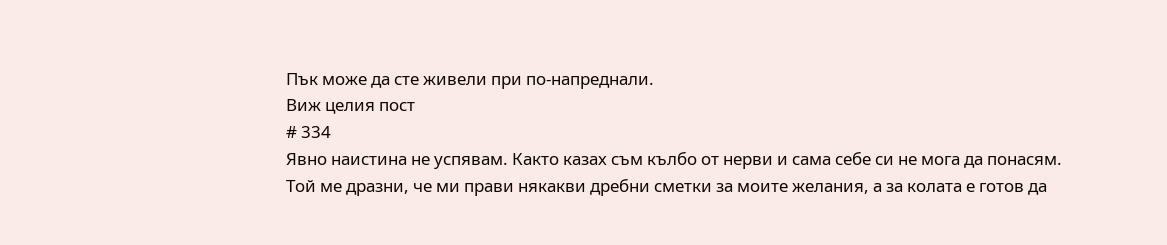Пък може да сте живели при по-напреднали.
Виж целия пост
# 334
Явно наистина не успявам. Както казах съм кълбо от нерви и сама себе си не мога да понасям. Той ме дразни, че ми прави някакви дребни сметки за моите желания, а за колата е готов да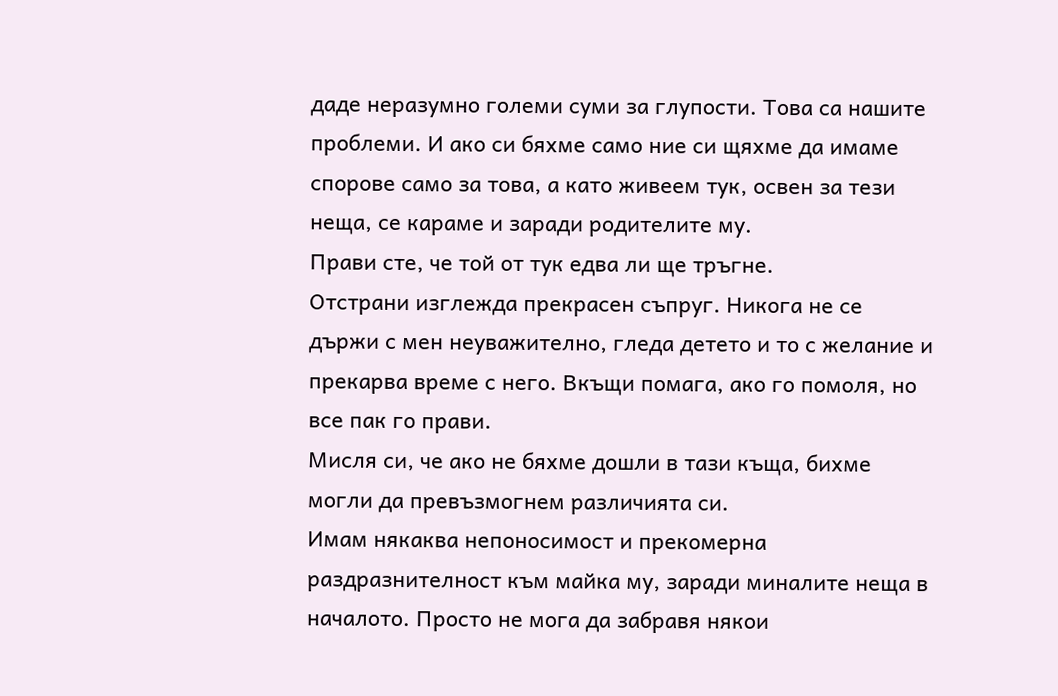даде неразумно големи суми за глупости. Това са нашите проблеми. И ако си бяхме само ние си щяхме да имаме спорове само за това, а като живеем тук, освен за тези неща, се караме и заради родителите му.
Прави сте, че той от тук едва ли ще тръгне.
Отстрани изглежда прекрасен съпруг. Никога не се държи с мен неуважително, гледа детето и то с желание и прекарва време с него. Вкъщи помага, ако го помоля, но все пак го прави.
Мисля си, че ако не бяхме дошли в тази къща, бихме могли да превъзмогнем различията си.
Имам някаква непоносимост и прекомерна раздразнителност към майка му, заради миналите неща в началото. Просто не мога да забравя някои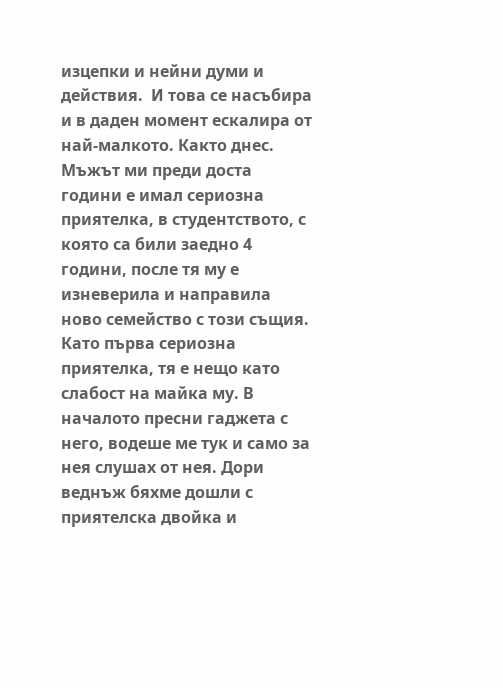изцепки и нейни думи и действия.  И това се насъбира и в даден момент ескалира от най-малкото. Както днес.
Мъжът ми преди доста години е имал сериозна приятелка, в студентството, с която са били заедно 4 години, после тя му е изневерила и направила ново семейство с този същия. Като първа сериозна приятелка, тя е нещо като слабост на майка му. В началото пресни гаджета с него, водеше ме тук и само за нея слушах от нея. Дори веднъж бяхме дошли с приятелска двойка и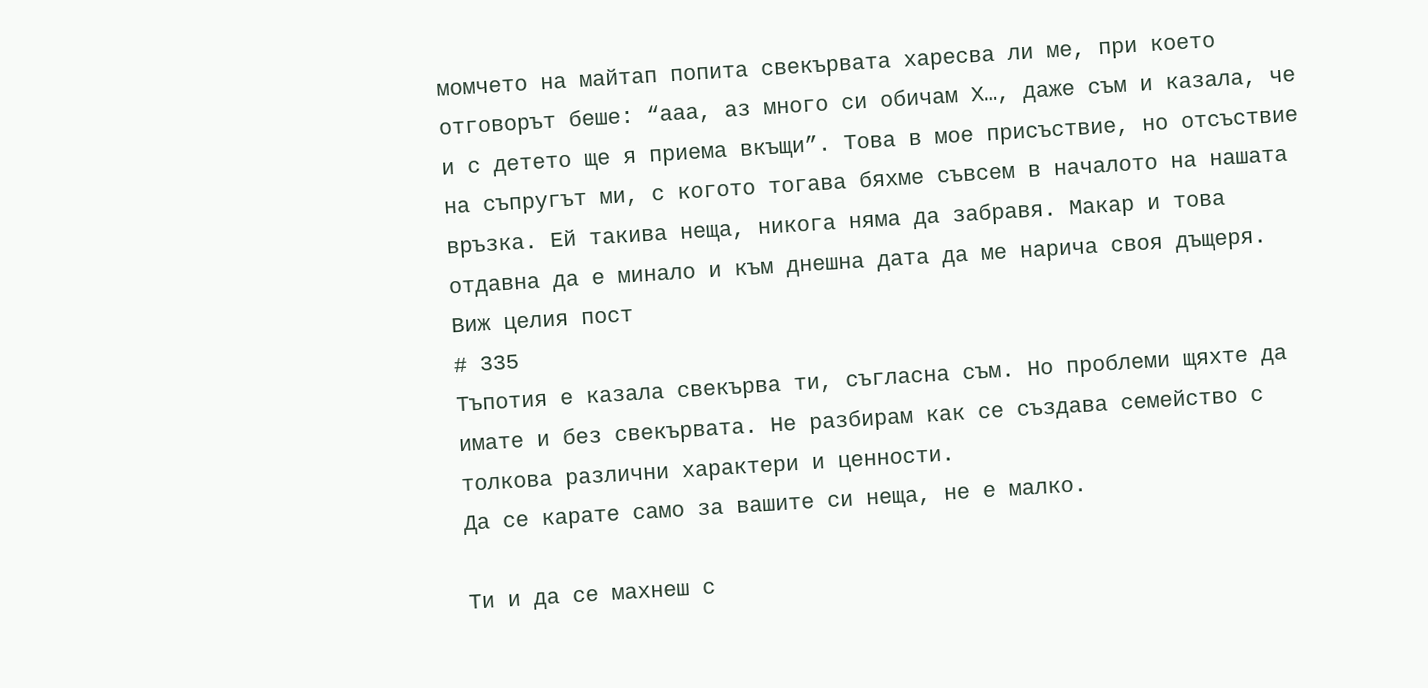момчето на майтап попита свекървата харесва ли ме, при което отговорът беше: “ааа, аз много си обичам Х…, даже съм и казала, че и с детето ще я приема вкъщи”. Това в мое присъствие, но отсъствие на съпругът ми, с когото тогава бяхме съвсем в началото на нашата връзка. Ей такива неща, никога няма да забравя. Макар и това отдавна да е минало и към днешна дата да ме нарича своя дъщеря.
Виж целия пост
# 335
Тъпотия е казала свекърва ти, съгласна съм. Но проблеми щяхте да имате и без свекървата. Не разбирам как се създава семейство с толкова различни характери и ценности.
Да се карате само за вашите си неща, не е малко.

Ти и да се махнеш с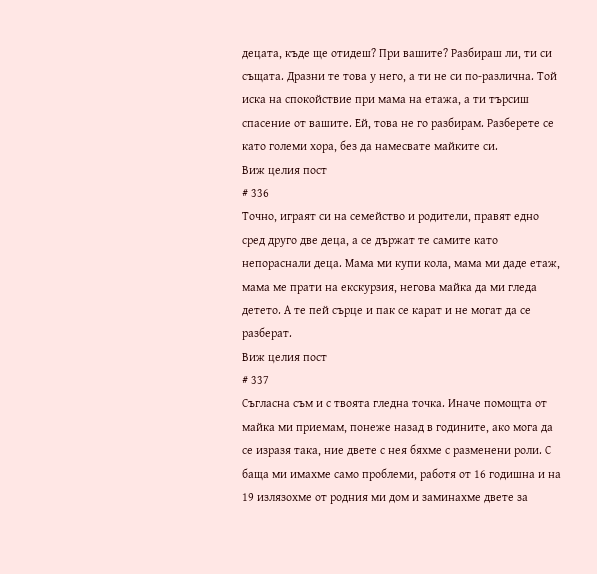децата, къде ще отидеш? При вашите? Разбираш ли, ти си същата. Дразни те това у него, а ти не си по-различна. Той иска на спокойствие при мама на етажа, а ти търсиш спасение от вашите. Ей, това не го разбирам. Разберете се като големи хора, без да намесвате майките си.
Виж целия пост
# 336
Точно, играят си на семейство и родители, правят едно сред друго две деца, а се държат те самите като непораснали деца. Мама ми купи кола, мама ми даде етаж, мама ме прати на екскурзия, негова майка да ми гледа детето. А те пей сърце и пак се карат и не могат да се разберат.
Виж целия пост
# 337
Съгласна съм и с твоята гледна точка. Иначе помощта от майка ми приемам, понеже назад в годините, ако мога да се изразя така, ние двете с нея бяхме с разменени роли. С баща ми имахме само проблеми, работя от 16 годишна и на 19 излязохме от родния ми дом и заминахме двете за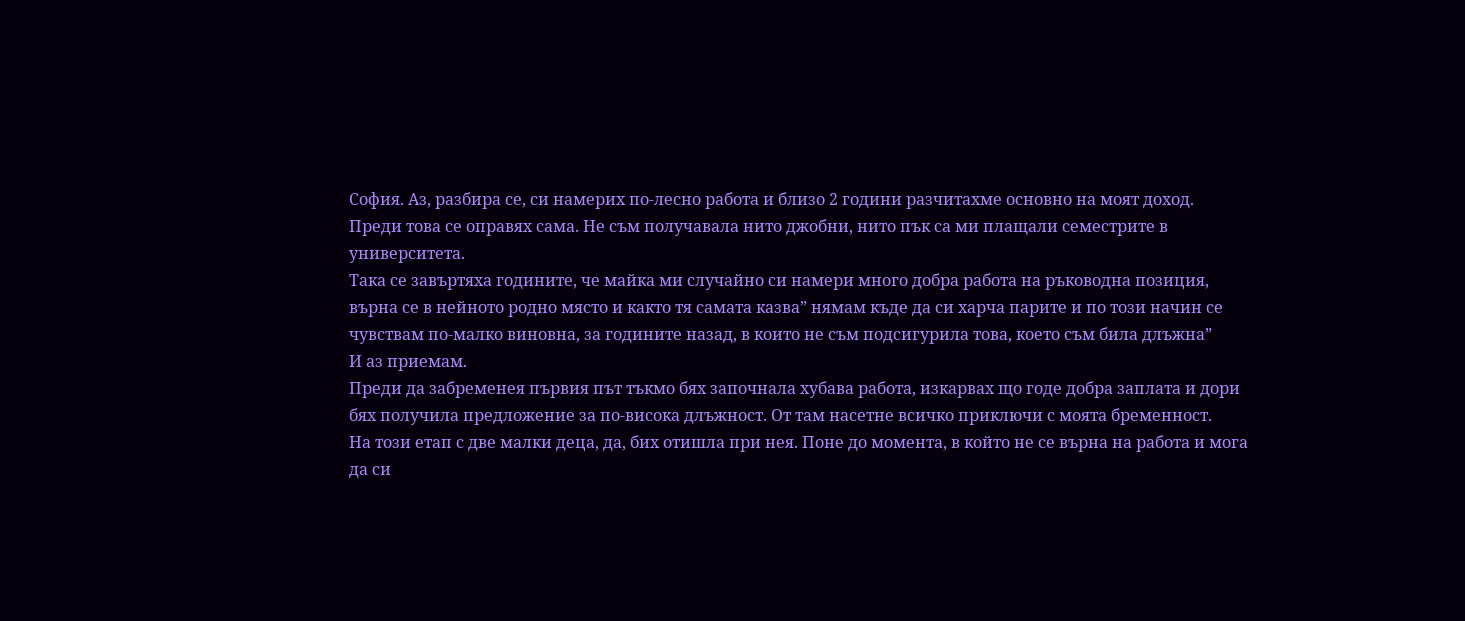София. Аз, разбира се, си намерих по-лесно работа и близо 2 години разчитахме основно на моят доход. Преди това се оправях сама. Не съм получавала нито джобни, нито пък са ми плащали семестрите в университета.
Така се завъртяха годините, че майка ми случайно си намери много добра работа на ръководна позиция, върна се в нейното родно място и както тя самата казва” нямам къде да си харча парите и по този начин се чувствам по-малко виновна, за годините назад, в които не съм подсигурила това, което съм била длъжна”
И аз приемам.
Преди да забременея първия път тъкмо бях започнала хубава работа, изкарвах що годе добра заплата и дори бях получила предложение за по-висока длъжност. От там насетне всичко приключи с моята бременност.
На този етап с две малки деца, да, бих отишла при нея. Поне до момента, в който не се върна на работа и мога да си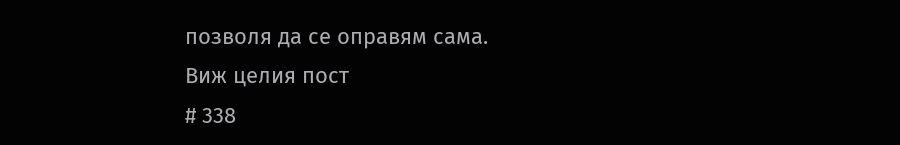позволя да се оправям сама.
Виж целия пост
# 338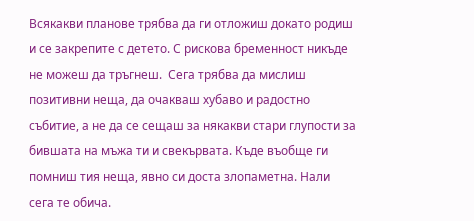Всякакви планове трябва да ги отложиш докато родиш и се закрепите с детето. С рискова бременност никъде не можеш да тръгнеш.  Сега трябва да мислиш позитивни неща, да очакваш хубаво и радостно събитие, а не да се сещаш за някакви стари глупости за бившата на мъжа ти и свекървата. Къде въобще ги помниш тия неща, явно си доста злопаметна. Нали сега те обича.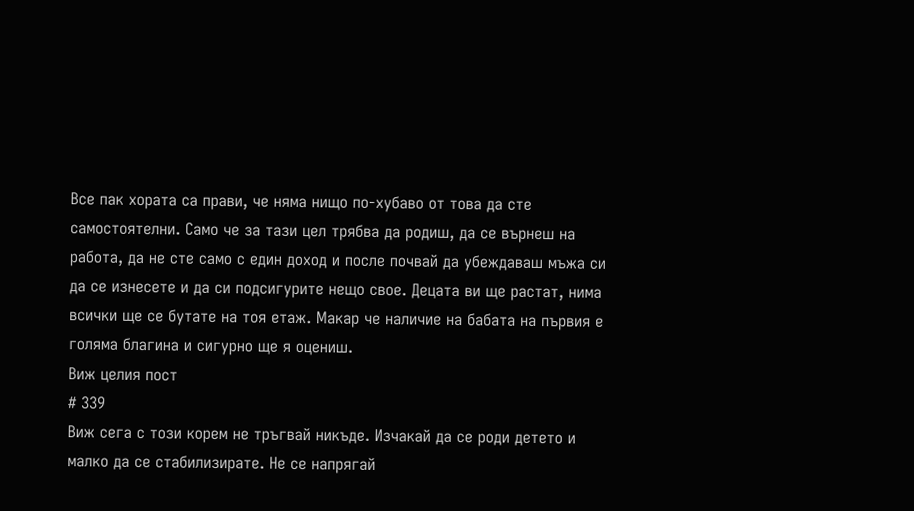Все пак хората са прави, че няма нищо по-хубаво от това да сте самостоятелни. Само че за тази цел трябва да родиш, да се върнеш на работа, да не сте само с един доход и после почвай да убеждаваш мъжа си да се изнесете и да си подсигурите нещо свое. Децата ви ще растат, нима всички ще се бутате на тоя етаж. Макар че наличие на бабата на първия е голяма благина и сигурно ще я оцениш.
Виж целия пост
# 339
Виж сега с този корем не тръгвай никъде. Изчакай да се роди детето и малко да се стабилизирате. Не се напрягай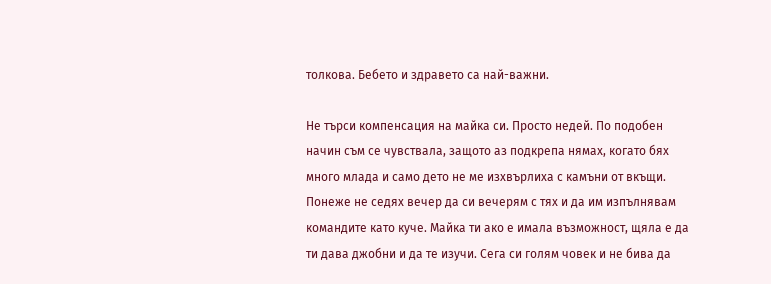толкова. Бебето и здравето са най-важни.

Не търси компенсация на майка си. Просто недей. По подобен начин съм се чувствала, защото аз подкрепа нямах, когато бях много млада и само дето не ме изхвърлиха с камъни от вкъщи. Понеже не седях вечер да си вечерям с тях и да им изпълнявам командите като куче. Майка ти ако е имала възможност, щяла е да ти дава джобни и да те изучи. Сега си голям човек и не бива да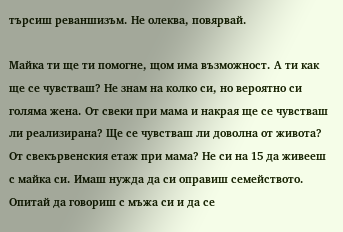търсиш реваншизъм. Не олеква, повярвай.

Майка ти ще ти помогне, щом има възможност. А ти как ще се чувстваш? Не знам на колко си, но вероятно си голяма жена. От свеки при мама и накрая ще се чувстваш ли реализирана? Ще се чувстваш ли доволна от живота? От свекървенския етаж при мама? Не си на 15 да живееш с майка си. Имаш нужда да си оправиш семейството. Опитай да говориш с мъжа си и да се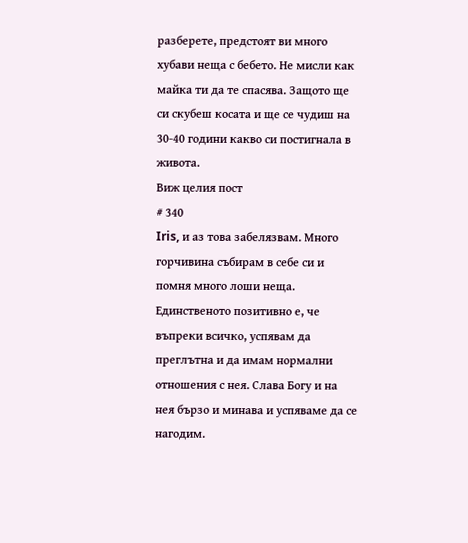разберете, предстоят ви много хубави неща с бебето. Не мисли как майка ти да те спасява. Защото ще си скубеш косата и ще се чудиш на 30-40 години какво си постигнала в живота.
Виж целия пост
# 340
Iris, и аз това забелязвам. Много горчивина събирам в себе си и помня много лоши неща. Единственото позитивно е, че въпреки всичко, успявам да преглътна и да имам нормални отношения с нея. Слава Богу и на нея бързо и минава и успяваме да се нагодим.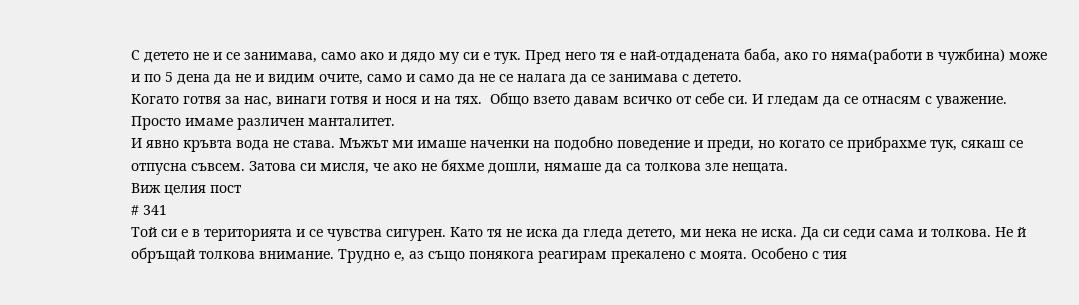С детето не и се занимава, само ако и дядо му си е тук. Пред него тя е най-отдадената баба, ако го няма(работи в чужбина) може и по 5 дена да не и видим очите, само и само да не се налага да се занимава с детето.
Когато готвя за нас, винаги готвя и нося и на тях.  Общо взето давам всичко от себе си. И гледам да се отнасям с уважение.
Просто имаме различен манталитет.
И явно кръвта вода не става. Мъжът ми имаше наченки на подобно поведение и преди, но когато се прибрахме тук, сякаш се отпусна съвсем. Затова си мисля, че ако не бяхме дошли, нямаше да са толкова зле нещата.
Виж целия пост
# 341
Той си е в територията и се чувства сигурен. Като тя не иска да гледа детето, ми нека не иска. Да си седи сама и толкова. Не й обръщай толкова внимание. Трудно е, аз също понякога реагирам прекалено с моята. Особено с тия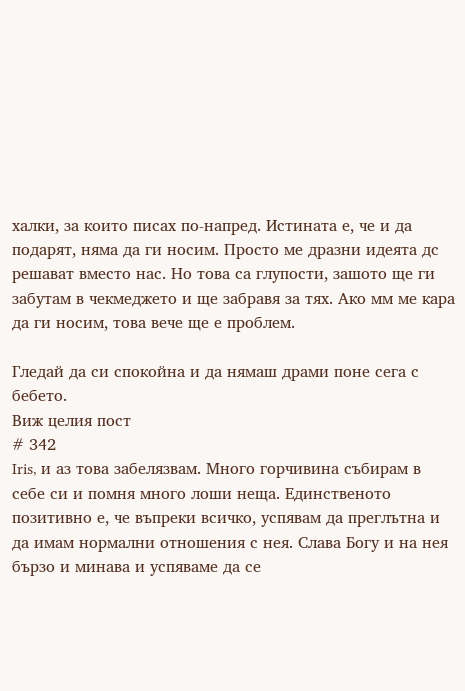халки, за които писах по-напред. Истината е, че и да подарят, няма да ги носим. Просто ме дразни идеята дс решават вместо нас. Но това са глупости, зашото ще ги забутам в чекмеджето и ще забравя за тях. Ако мм ме кара да ги носим, това вече ще е проблем.

Гледай да си спокойна и да нямаш драми поне сега с бебето.
Виж целия пост
# 342
Iris, и аз това забелязвам. Много горчивина събирам в себе си и помня много лоши неща. Единственото позитивно е, че въпреки всичко, успявам да преглътна и да имам нормални отношения с нея. Слава Богу и на нея бързо и минава и успяваме да се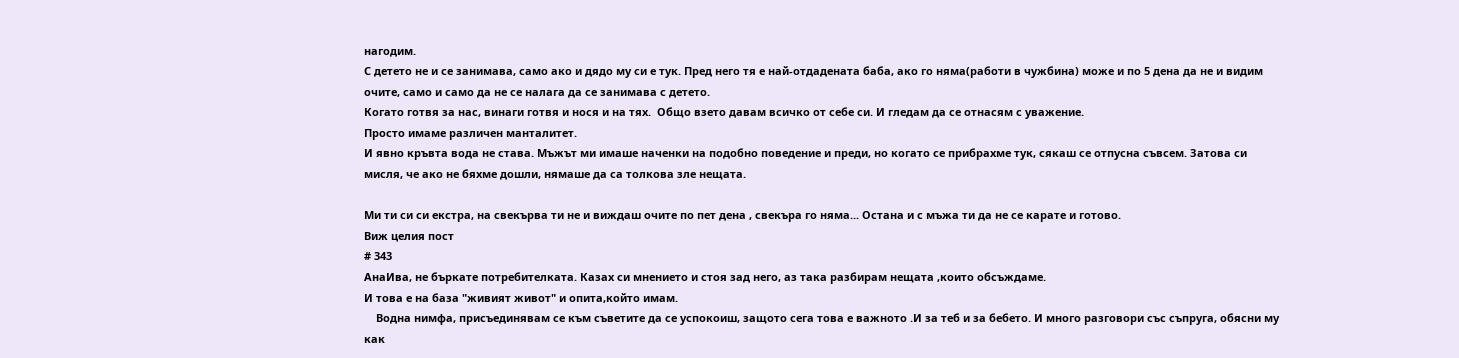нагодим.
С детето не и се занимава, само ако и дядо му си е тук. Пред него тя е най-отдадената баба, ако го няма(работи в чужбина) може и по 5 дена да не и видим очите, само и само да не се налага да се занимава с детето.
Когато готвя за нас, винаги готвя и нося и на тях.  Общо взето давам всичко от себе си. И гледам да се отнасям с уважение.
Просто имаме различен манталитет.
И явно кръвта вода не става. Мъжът ми имаше наченки на подобно поведение и преди, но когато се прибрахме тук, сякаш се отпусна съвсем. Затова си мисля, че ако не бяхме дошли, нямаше да са толкова зле нещата.

Ми ти си си екстра, на свекърва ти не и виждаш очите по пет дена , свекъра го няма... Остана и с мъжа ти да не се карате и готово.
Виж целия пост
# 343
АнаИва, не бъркате потребителката. Казах си мнението и стоя зад него, аз така разбирам нещата ,които обсъждаме.
И това е на база "живият живот" и опита,който имам.
    Водна нимфа, присъединявам се към съветите да се успокоиш, защото сега това е важното .И за теб и за бебето. И много разговори със съпруга, обясни му как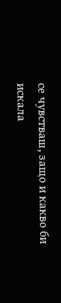се чувстваш, защо и какво би искала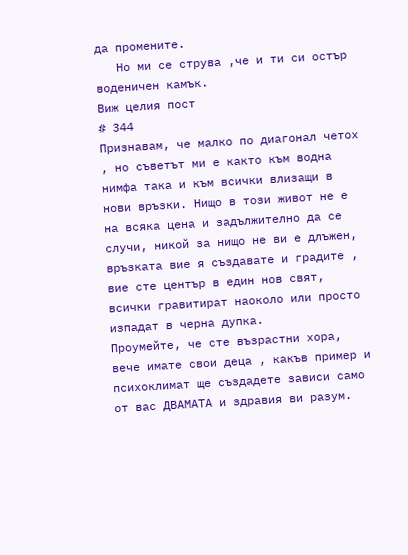да промените.
   Но ми се струва ,че и ти си остър воденичен камък.
Виж целия пост
# 344
Признавам, че малко по диагонал четох , но съветът ми е както към водна нимфа така и към всички влизащи в нови връзки. Нищо в този живот не е на всяка цена и задължително да се случи, никой за нищо не ви е длъжен, връзката вие я създавате и градите , вие сте център в един нов свят, всички гравитират наоколо или просто изпадат в черна дупка.
Проумейте, че сте възрастни хора, вече имате свои деца , какъв пример и психоклимат ще създадете зависи само от вас ДВАМАТА и здравия ви разум.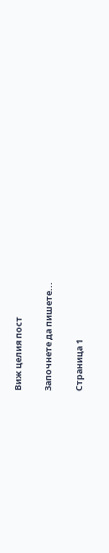Виж целия пост

Започнете да пишете...

Страница 1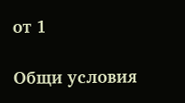от 1

Общи условия